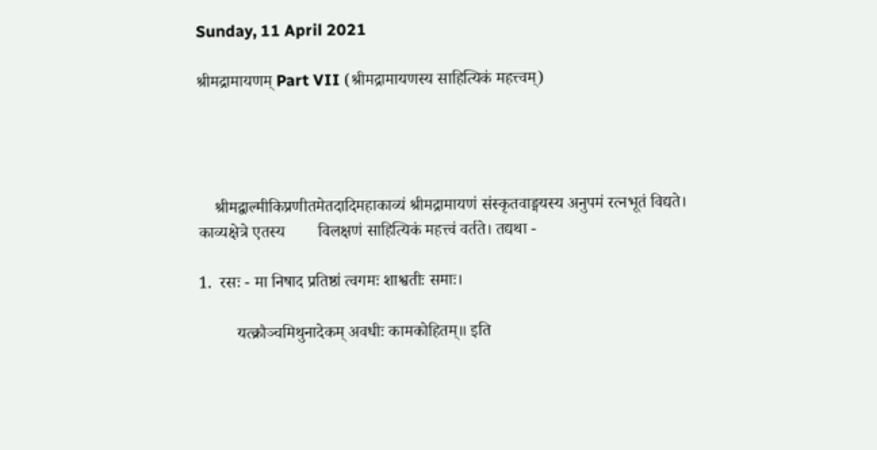Sunday, 11 April 2021

श्रीमद्रामायणम् Part VII (श्रीमद्रामायणस्य साहित्यिकं महत्त्वम्)




    श्रीमद्वाल्मीकिप्रणीतमेतदादिमहाकाव्यं श्रीमद्रामायणं संस्कृतवाङ्मयस्य अनुपमं रत्नभूतं विद्यते। काव्यक्षेत्रे एतस्य        विलक्षणं साहित्यिकं महत्त्वं वर्तते। तद्यथा -

1.  रसः - मा निषाद प्रतिष्ठां त्वगमः शाश्वतीः समाः।

         यत्क्रौञ्चमिथुनादेकम् अवधीः कामकोहितम्॥ इति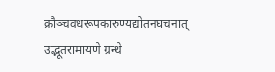क्रौञ्चवधरूपकारुण्यद्योतनघचनात् उद्भूतरामायणे ग्रन्थे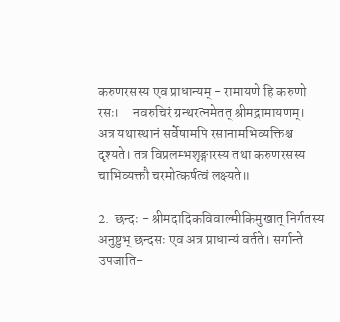करुणरसस्य एव प्राधान्यम् - रामायणे हि करुणो रसः।     नवरुचिरं ग्रन्थरत्नमेतत् श्रीमद्रामायणम्। अत्र यथास्थानं सर्वेषामपि रसानामभिव्यक्तिश्च दृश्यते। तत्र विप्रलम्भशृङ्गारस्य तथा करुणरसस्य चाभिव्यक्तौ चरमोत्कर्षत्वं लक्ष्यते॥

2.  छन्दः - श्रीमदादिकविवाल्मीकिमुखात् निर्गतस्य अनुष्टुभ् छन्दसः एव अत्र प्राधान्यं वर्तते। सर्गान्ते उपजाति-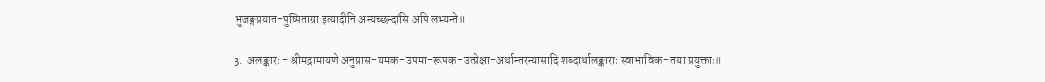भुजङ्गप्रयात-पुष्पिताग्रा इत्यादीनि अन्यच्छन्दांसि अपि लभ्यन्ते॥

3.  अलङ्कारः - श्रीमद्रामायणे अनुप्रास-यमक-उपमा-रूपक-उत्प्रेक्षा-अर्थान्तरन्यासादि शब्दार्थालङ्काराः स्वाभाविक-तया प्रयुक्ताः॥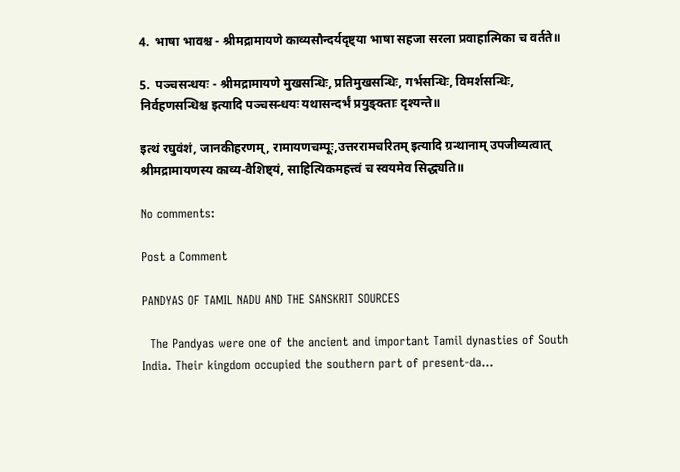4.  भाषा भावश्च - श्रीमद्रामायणे काव्यसौन्दर्यदृष्ट्या भाषा सहजा सरला प्रवाहात्मिका च वर्तते॥

5.  पञ्चसन्धयः - श्रीमद्रामायणे मुखसन्धिः, प्रतिमुखसन्धिः, गर्भसन्धिः, विमर्शसन्धिः, निर्वहणसन्धिश्च इत्यादि पञ्चसन्धयः यथासन्दर्भं प्रयुङ्क्ताः दृश्यन्ते॥

इत्थं रघुवंशं, जानकीहरणम्, रामायणचम्पूः,उत्तररामचरितम् इत्यादि ग्रन्थानाम् उपजीव्यत्वात् श्रीमद्रामायणस्य काव्य-वैशिष्ट्यं, साहित्यिकमहत्त्वं च स्वयमेव सिद्ध्यति॥

No comments:

Post a Comment

PANDYAS OF TAMIL NADU AND THE SANSKRIT SOURCES

  The Pandyas were one of the ancient and important Tamil dynasties of South India. Their kingdom occupied the southern part of present-da...